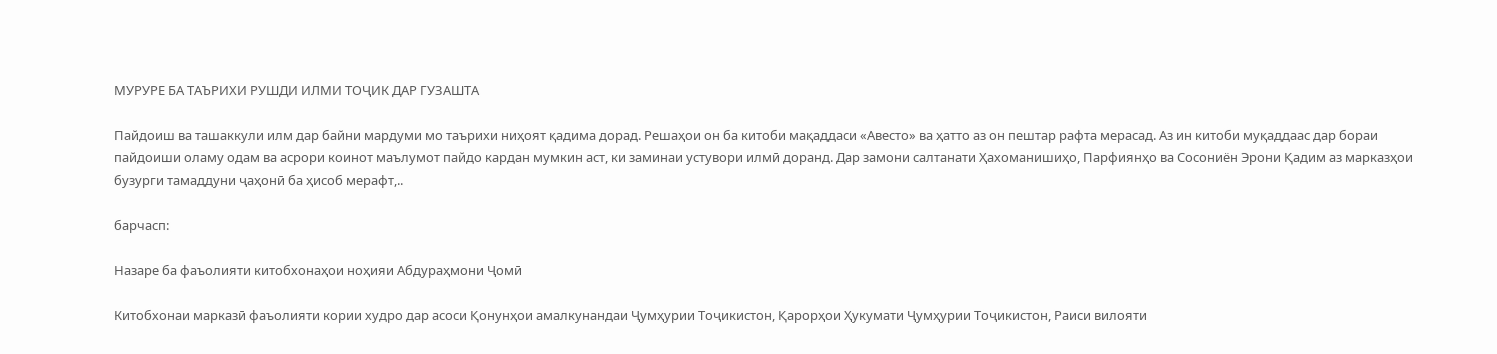МУРУРЕ БА ТАЪРИХИ РУШДИ ИЛМИ ТОҶИК ДАР ГУЗАШТА

Пайдоиш ва ташаккули илм дар байни мардуми мо таърихи ниҳоят қадима дорад. Решаҳои он ба китоби мақаддаси «Авесто» ва ҳатто аз он пештар рафта мерасад. Аз ин китоби муқаддаас дар бораи пайдоиши оламу одам ва асрори коинот маълумот пайдо кардан мумкин аст, ки заминаи устувори илмӣ доранд. Дар замони салтанати Ҳахоманишиҳо, Парфиянҳо ва Сосониён Эрони Қадим аз марказҳои бузурги тамаддуни ҷаҳонӣ ба ҳисоб мерафт,..

барчасп:

Назаре ба фаъолияти китобхонаҳои ноҳияи Абдураҳмони Ҷомӣ

Китобхонаи марказӣ фаъолияти кории худро дар асоси Қонунҳои амалкунандаи Ҷумҳурии Тоҷикистон, Қарорҳои Ҳукумати Ҷумҳурии Тоҷикистон, Раиси вилояти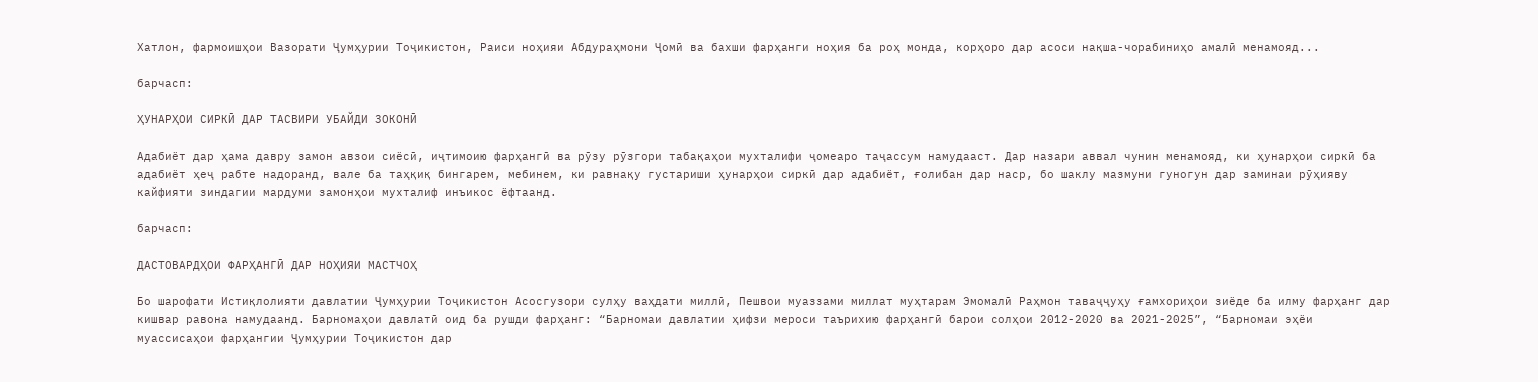Хатлон, фармоишҳои Вазорати Ҷумҳурии Тоҷикистон, Раиси ноҳияи Абдураҳмони Ҷомӣ ва бахши фарҳанги ноҳия ба роҳ монда, корҳоро дар асоси нақша-чорабиниҳо амалӣ менамояд...

барчасп:

ҲУНАРҲОИ СИРКӢ ДАР ТАСВИРИ УБАЙДИ ЗОКОНӢ

Адабиёт дар ҳама давру замон авзои сиёсӣ, иҷтимоию фарҳангӣ ва рӯзу рӯзгори табақаҳои мухталифи ҷомеаро таҷассум намудааст. Дар назари аввал чунин менамояд, ки ҳунарҳои сиркӣ ба адабиёт ҳеҷ рабте надоранд, вале ба таҳқиқ бингарем, мебинем, ки равнақу густариши ҳунарҳои сиркӣ дар адабиёт, ғолибан дар наср, бо шаклу мазмуни гуногун дар заминаи рӯҳияву кайфияти зиндагии мардуми замонҳои мухталиф инъикос ёфтаанд.

барчасп:

ДАСТОВАРДҲОИ ФАРҲАНГӢ ДАР НОҲИЯИ МАСТЧОҲ

Бо шарофати Истиқлолияти давлатии Ҷумҳурии Тоҷикистон Асосгузори сулҳу ваҳдати миллӣ, Пешвои муаззами миллат муҳтарам Эмомалӣ Раҳмон таваҷҷуҳу ғамхориҳои зиёде ба илму фарҳанг дар кишвар равона намудаанд. Барномаҳои давлатӣ оид ба рушди фарҳанг: “Барномаи давлатии ҳифзи мероси таърихию фарҳангӣ барои солҳои 2012-2020 ва 2021-2025”, “Барномаи эҳёи муассисаҳои фарҳангии Ҷумҳурии Тоҷикистон дар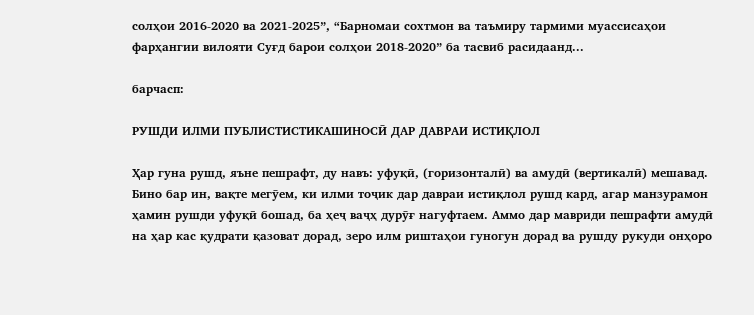солҳои 2016-2020 ва 2021-2025”, “Барномаи сохтмон ва таъмиру тармими муассисаҳои фарҳангии вилояти Суғд барои солҳои 2018-2020” ба тасвиб расидаанд...

барчасп:

РУШДИ ИЛМИ ПУБЛИСТИСТИКАШИНОСӢ ДАР ДАВРАИ ИСТИҚЛОЛ

Ҳар гуна рушд, яъне пешрафт, ду навъ: уфуқӣ, (горизонталӣ) ва амудӣ (вертикалӣ) мешавад. Бино бар ин, вақте мегӯем, ки илми тоҷик дар давраи истиқлол рушд кард, агар манзурамон ҳамин рушди уфуқӣ бошад, ба ҳеҷ ваҷҳ дурӯғ нагуфтаем. Аммо дар мавриди пешрафти амудӣ на ҳар кас қудрати қазоват дорад, зеро илм риштаҳои гуногун дорад ва рушду рукуди онҳоро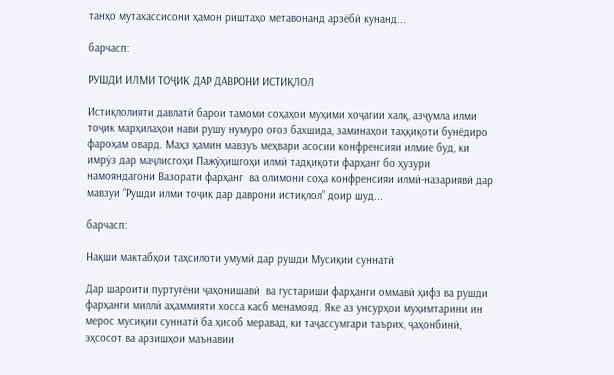танҳо мутахассисони ҳамон риштаҳо метавонанд арзёбӣ кунанд...

барчасп:

РУШДИ ИЛМИ ТОҶИК ДАР ДАВРОНИ ИСТИҚЛОЛ

Истиқлолияти давлатӣ барои тамоми соҳаҳои муҳими хоҷагии халқ, азҷумла илми тоҷик марҳилаҳои нави рушу нумуро оғоз бахшида, заминаҳои таҳқиқоти бунёдиро фароҳам овард. Маҳз ҳамин мавзуъ меҳвари асосии конфренсияи илмие буд, ки имрӯз дар маҷлисгоҳи Пажӯҳишгоҳи илмӣ тадқиқоти фарҳанг бо ҳузури намояндагони Вазорати фарҳанг  ва олимони соҳа конфренсияи илмӣ-назариявӣ дар мавзуи “Рушди илми тоҷик дар даврони истиқлол” доир шуд...

барчасп:

Нақши мактабҳои таҳсилоти умумӣ дар рушди Мусиқии суннатӣ

Дар шароити пуртуғёни ҷаҳонишавӣ  ва густариши фарҳанги оммавӣ ҳифз ва рушди  фарҳанги миллӣ аҳаммияти хосса касб менамояд. Яке аз унсурҳои муҳимтарини ин мерос мусиқии суннатӣ ба ҳисоб меравад, ки таҷассумгари таърих, ҷаҳонбинӣ, эҳсосот ва арзишҳои маънавии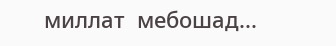миллат  мебошад...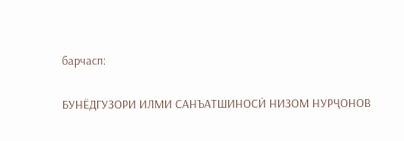барчасп:

БУНЁДГУЗОРИ ИЛМИ САНЪАТШИНОСӢ НИЗОМ НУРҶОНОВ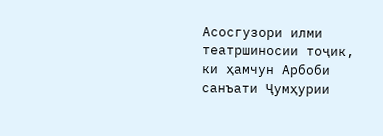Асосгузори илми театршиносии тоҷик, ки ҳамчун Арбоби санъати Ҷумҳурии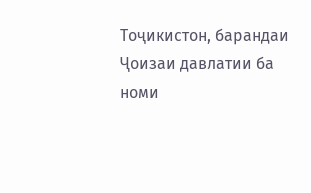Тоҷикистон, барандаи Ҷоизаи давлатии ба номи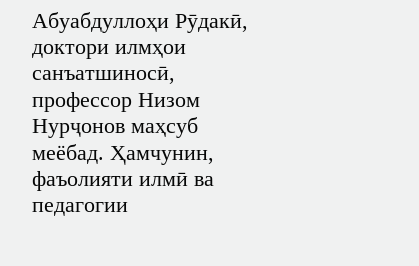Абуабдуллоҳи Рӯдакӣ, доктори илмҳои санъатшиносӣ, профессор Низом Нурҷонов маҳсуб меёбад. Ҳамчунин, фаъолияти илмӣ ва педагогии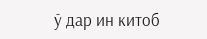ӯ дар ин китоб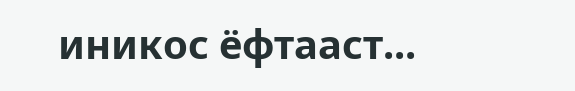иникос ёфтааст...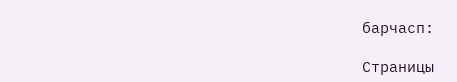барчасп:

Страницы